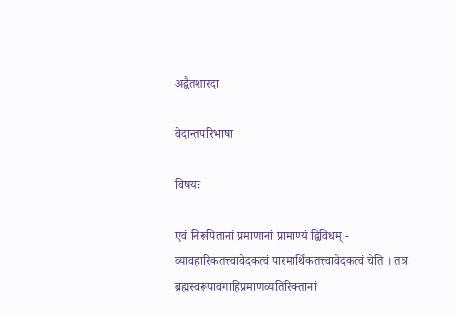अद्वैतशारदा

वेदान्तपरिभाषा

विषयः

एवं निरूपितानां प्रमाणानां प्रामाण्यं द्विविधम् - व्यावहारिकतत्त्वावेदकत्वं पारमार्थिकतत्त्वावेदकत्वं चेति । तत्र ब्रह्मस्वरूपावगाहिप्रमाणव्यतिरिक्तानां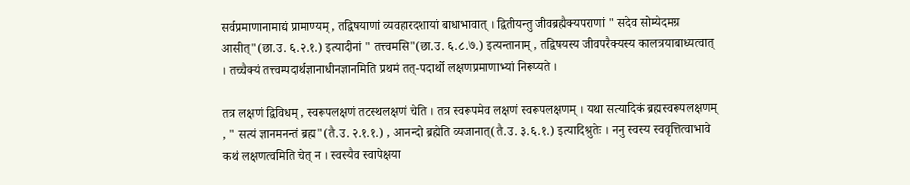सर्वप्रमाणानामाद्यं प्रामाण्यम् , तद्विषयाणां व्यवहारदशायां बाधाभावात् । द्वितीयन्तु जीवब्रह्मैक्यपराणां " सदेव सोम्येदमग्र आसीत्"(छा.उ. ६.२.१.) इत्यादीनां " तत्त्वमसि"(छा.उ. ६.८.७.) इत्यन्तानाम् , तद्विषयस्य जीवपरैक्यस्य कालत्रयाबाध्यत्वात् । तच्चैक्यं तत्त्वम्पदार्थज्ञानाधीनज्ञानमिति प्रथमं तत्-पदार्थो लक्षणप्रमाणाभ्यां निरूप्यते ।

तत्र लक्षणं द्विविधम् , स्वरूपलक्षणं तटस्थलक्षणं चेति । तत्र स्वरूपमेव लक्षणं स्वरूपलक्षणम् । यथा सत्यादिकं ब्रह्मस्वरूपलक्षणम् , " सत्यं ज्ञानमनन्तं ब्रह्म"(तै.उ. २.१.१.) , आनन्दो ब्रह्मेति व्यजानात्(तै.उ. ३.६.१.) इत्यादिश्रुतेः । ननु स्वस्य स्ववृत्तित्वाभावे कथं लक्षणत्वमिति चेत् न । स्वस्यैव स्वापेक्षया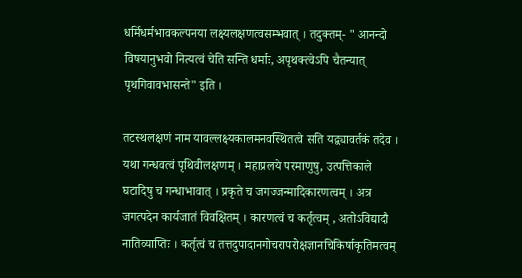धर्मिधर्मभावकल्पनया लक्ष्यलक्षणत्वसम्भवात् । तदुक्तम्- " आनन्दो विषयानुभवो नित्यत्वं चेति सन्ति धर्माः, अपृथक्त्वेऽपि चैतन्यात् पृथगिवावभासन्ते" इति ।

तटस्थलक्षणं नाम यावल्लक्ष्यकालमनवस्थितत्वे सति यद्व्यावर्तकं तदेव । यथा गन्धवत्वं पृथिवीलक्षणम् । महाप्रलये परमाणुषु, उत्पत्तिकाले घटादिषु च गन्धाभावात् । प्रकृते च जगज्जन्मादिकारणत्वम् । अत्र जगत्पदेन कार्यजातं विवक्षितम् । कारणत्वं च कर्तृत्वम् , अतोऽविद्यादौ नातिव्याप्तिः । कर्तृत्वं च तत्तदुपादानगोचरापरोक्षज्ञानचिकिर्षाकृतिमत्वम्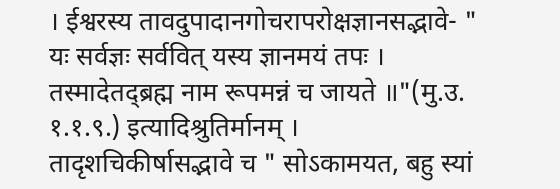। ईश्वरस्य तावदुपादानगोचरापरोक्षज्ञानसद्भावे- " यः सर्वज्ञः सर्ववित् यस्य ज्ञानमयं तपः । तस्मादेतद्ब्रह्म नाम रूपमन्नं च जायते ॥"(मु.उ. १.१.९.) इत्यादिश्रुतिर्मानम् । तादृशचिकीर्षासद्भावे च " सोऽकामयत, बहु स्यां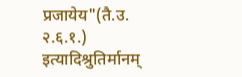प्रजायेय"(तै.उ. २.६.१.) इत्यादिश्रुतिर्मानम्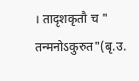। तादृशकृतौ च " तन्मनोऽकुरुत"(बृ.उ.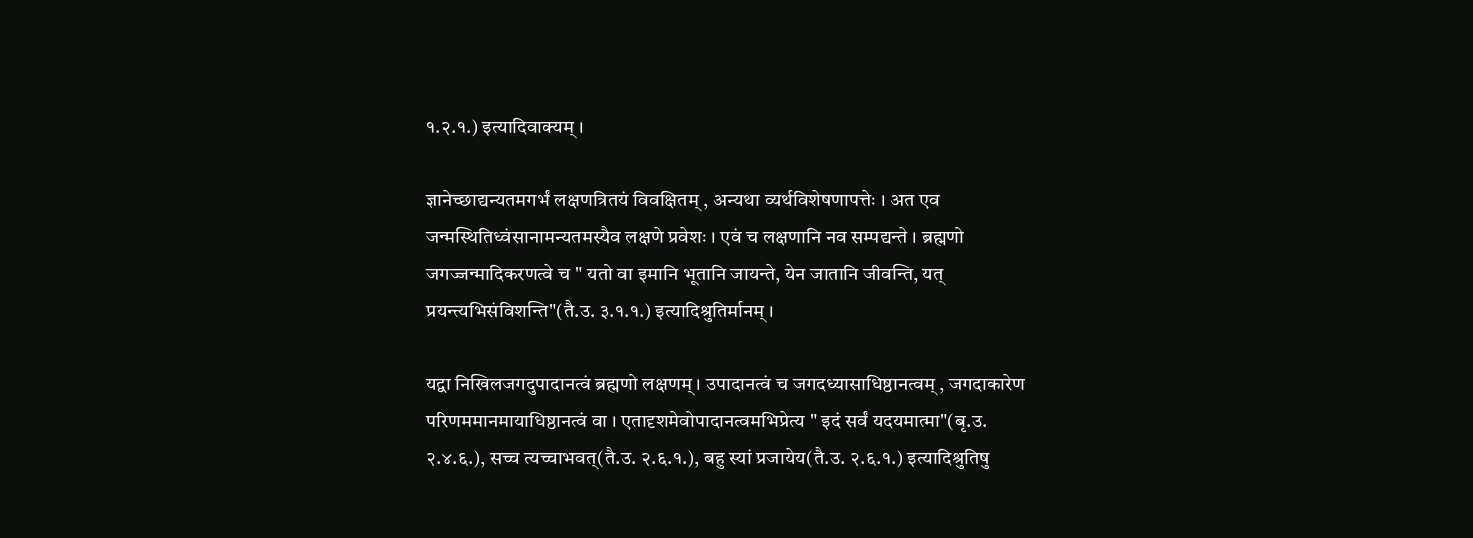१.२.१.) इत्यादिवाक्यम् ।

ज्ञानेच्छाद्यन्यतमगर्भं लक्षणत्रितयं विवक्षितम् , अन्यथा व्यर्थविशेषणापत्तेः । अत एव जन्मस्थितिध्वंसानामन्यतमस्यैव लक्षणे प्रवेशः । एवं च लक्षणानि नव सम्पद्यन्ते । ब्रह्मणो जगज्जन्मादिकरणत्वे च " यतो वा इमानि भूतानि जायन्ते, येन जातानि जीवन्ति, यत् प्रयन्त्यभिसंविशन्ति"(तै.उ. ३.१.१.) इत्यादिश्रुतिर्मानम् ।

यद्वा निखिलजगदुपादानत्वं ब्रह्मणो लक्षणम् । उपादानत्वं च जगदध्यासाधिष्ठानत्वम् , जगदाकारेण परिणममानमायाधिष्ठानत्वं वा । एतादृशमेवोपादानत्वमभिप्रेत्य " इदं सर्वं यदयमात्मा"(बृ.उ. २.४.६.), सच्च त्यच्चाभवत्(तै.उ. २.६.१.), बहु स्यां प्रजायेय(तै.उ. २.६.१.) इत्यादिश्रुतिषु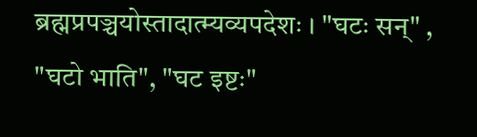ब्रह्मप्रपञ्चयोस्तादात्म्यव्यपदेशः । "घटः सन्" , "घटो भाति", "घट इष्टः"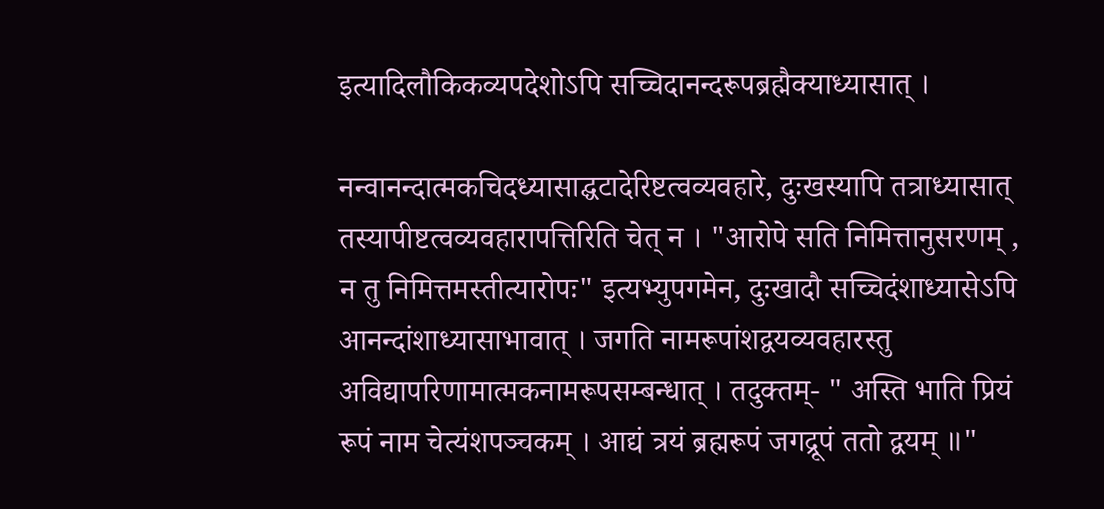इत्यादिलौकिकव्यपदेशोऽपि सच्चिदानन्दरूपब्रह्मैक्याध्यासात् ।

नन्वानन्दात्मकचिदध्यासाद्घटादेरिष्टत्वव्यवहारे, दुःखस्यापि तत्राध्यासात् तस्यापीष्टत्वव्यवहारापत्तिरिति चेत् न । "आरोपे सति निमित्तानुसरणम् , न तु निमित्तमस्तीत्यारोपः" इत्यभ्युपगमेन, दुःखादौ सच्चिदंशाध्यासेऽपि आनन्दांशाध्यासाभावात् । जगति नामरूपांशद्वयव्यवहारस्तु अविद्यापरिणामात्मकनामरूपसम्बन्धात् । तदुक्तम्- " अस्ति भाति प्रियं रूपं नाम चेत्यंशपञ्चकम् । आद्यं त्रयं ब्रह्मरूपं जगद्रूपं ततो द्वयम् ॥"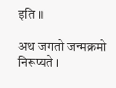इति ॥

अथ जगतो जन्मक्रमो निरूप्यते ।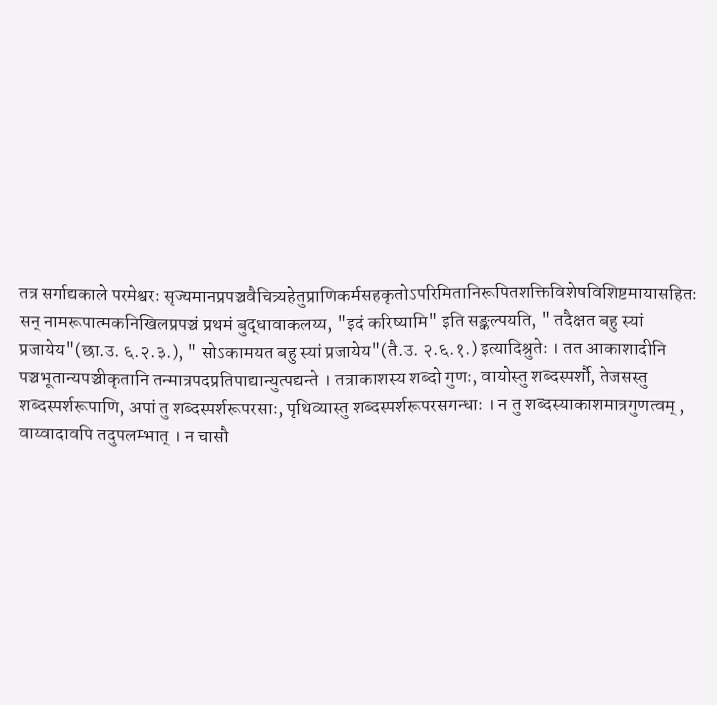तत्र सर्गाद्यकाले परमेश्वरः सृज्यमानप्रपञ्चवैचित्र्यहेतुप्राणिकर्मसहकृतोऽपरिमितानिरूपितशक्तिविशेषविशिष्टमायासहितः सन् नामरूपात्मकनिखिलप्रपञ्चं प्रथमं बुद्धावाकलय्य, "इदं करिष्यामि" इति सङ्कल्पयति, " तदैक्षत बहु स्यां प्रजायेय"(छा.उ. ६.२.३.), " सोऽकामयत बहु स्यां प्रजायेय"(तै.उ. २.६.१.) इत्यादिश्रुतेः । तत आकाशादीनि पञ्चभूतान्यपञ्चीकृतानि तन्मात्रपदप्रतिपाद्यान्युत्पद्यन्ते । तत्राकाशस्य शब्दो गुणः, वायोस्तु शब्दस्पर्शौ, तेजसस्तु शब्दस्पर्शरूपाणि, अपां तु शब्दस्पर्शरूपरसाः, पृथिव्यास्तु शब्दस्पर्शरूपरसगन्धाः । न तु शब्दस्याकाशमात्रगुणत्वम् , वाय्वादावपि तदुपलम्भात् । न चासौ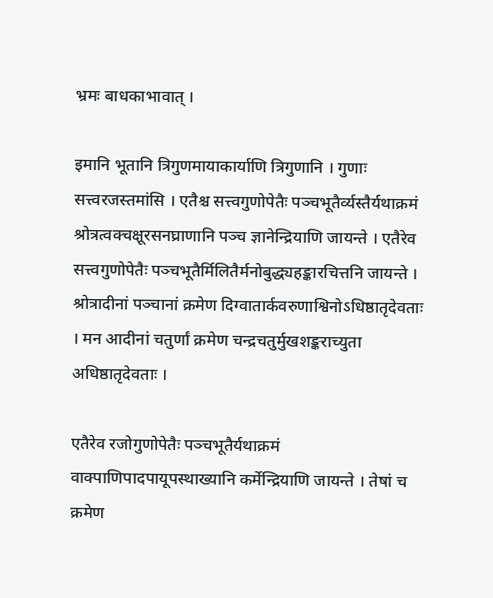भ्रमः बाधकाभावात् ।

इमानि भूतानि त्रिगुणमायाकार्याणि त्रिगुणानि । गुणाः सत्त्वरजस्तमांसि । एतैश्च सत्त्वगुणोपेतैः पञ्चभूतैर्व्यस्तैर्यथाक्रमं श्रोत्रत्वक्चक्षूरसनघ्राणानि पञ्च ज्ञानेन्द्रियाणि जायन्ते । एतैरेव सत्त्वगुणोपेतैः पञ्चभूतैर्मिलितैर्मनोबुद्ध्यहङ्कारचित्तनि जायन्ते । श्रोत्रादीनां पञ्चानां क्रमेण दिग्वातार्कवरुणाश्विनोऽधिष्ठातृदेवताः । मन आदीनां चतुर्णां क्रमेण चन्द्रचतुर्मुखशङ्कराच्युता अधिष्ठातृदेवताः ।

एतैरेव रजोगुणोपेतैः पञ्चभूतैर्यथाक्रमं वाक्पाणिपादपायूपस्थाख्यानि कर्मेन्द्रियाणि जायन्ते । तेषां च क्रमेण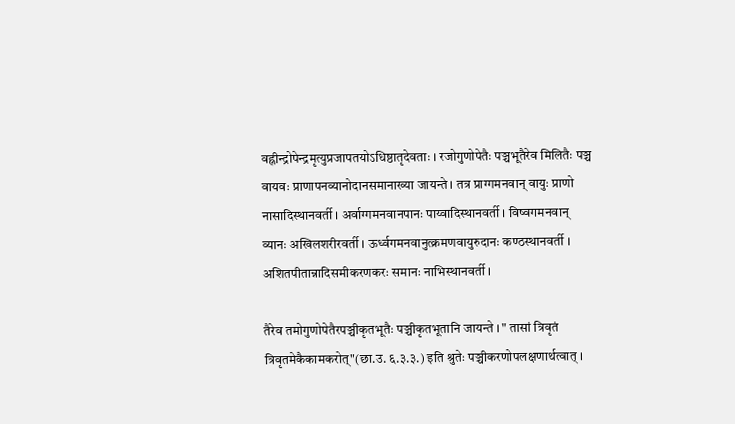वह्नीन्द्रोपेन्द्रमृत्युप्रजापतयोऽधिष्ठातृदेवताः । रजोगुणोपेतैः पञ्चभूतैरेव मिलितैः पञ्च वायवः प्राणापनव्यानोदानसमानाख्या जायन्ते । तत्र प्राग्गमनवान् वायुः प्राणो नासादिस्थानवर्ती । अर्वाग्गमनवानपानः पाय्वादिस्थानवर्ती । विष्वगमनवान् व्यानः अखिलशरीरवर्ती । ऊर्ध्वगमनवानुत्क्रमणवायुरुदानः कण्ठस्थानवर्ती । अशितपीतान्नादिसमीकरणकरः समानः नाभिस्थानवर्ती ।

तैरेव तमोगुणोपेतैरपञ्चीकृतभूतैः पञ्चीकृतभूतानि जायन्ते । " तासां त्रिवृतं त्रिवृतमेकैकामकरोत्"(छा.उ. ६.३.३.) इति श्रुतेः पञ्चीकरणोपलक्षणार्थत्वात् ।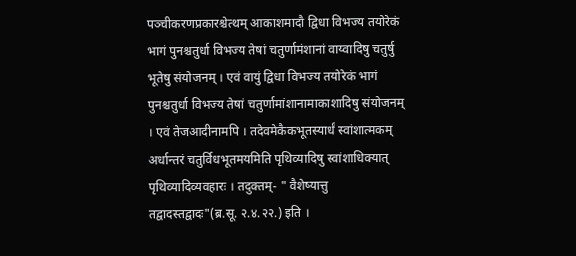पञ्चीकरणप्रकारश्चेत्थम् आकाशमादौ द्विधा विभज्य तयोरेकं भागं पुनश्चतुर्धा विभज्य तेषां चतुर्णामंशानां वाय्वादिषु चतुर्षु भूतेषु संयोजनम् । एवं वायुं द्विधा विभज्य तयोरेकं भागं पुनश्चतुर्धा विभज्य तेषां चतुर्णामांशानामाकाशादिषु संयोजनम् । एवं तेजआदीनामपि । तदेवमेकैकभूतस्यार्धं स्वांशात्मकम् अर्धान्तरं चतुर्विधभूतमयमिति पृथिव्यादिषु स्वांशाधिक्यात् पृथिव्यादिव्यवहारः । तदुक्तम्- " वैशेष्यात्तु तद्वादस्तद्वादः"(ब्र.सू. २.४.२२.) इति ।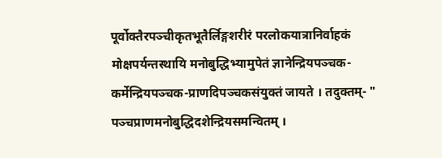पूर्वोक्तैरपञ्चीकृतभूतैर्लिङ्गशरीरं परलोकयात्रानिर्वाहकं मोक्षपर्यन्तस्थायि मनोबुद्धिभ्यामुपेतं ज्ञानेन्द्रियपञ्चक-कर्मेन्द्रियपञ्चक-प्राणदिपञ्चकसंयुक्तं जायते । तदुक्तम्- " पञ्चप्राणमनोबुद्धिदशेन्द्रियसमन्वितम् ।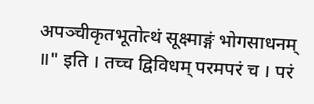अपञ्चीकृतभूतोत्थं सूक्ष्माङ्गं भोगसाधनम् ॥" इति । तच्च द्विविधम् परमपरं च । परं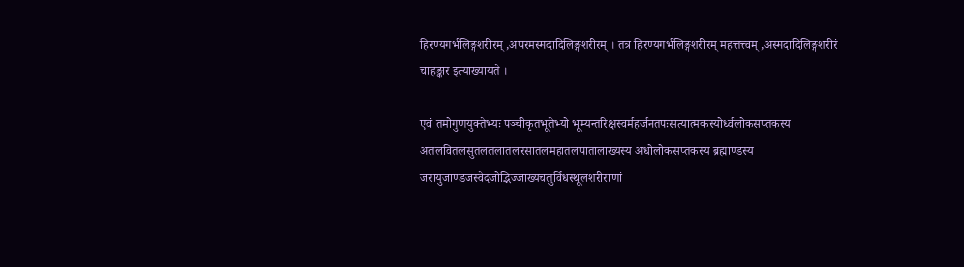हिरण्यगर्भलिङ्गशरीरम् ,अपरमस्मदादिलिङ्गशरीरम् । तत्र हिरण्यगर्भलिङ्गशरीरम् महत्तत्त्वम् ,अस्मदादिलिङ्गशरीरं चाहङ्कार इत्याख्यायते ।

एवं तमोगुणयुक्तेभ्यः पञ्चीकृतभूतेभ्यो भूम्यन्तरिक्षस्वर्महर्जनतपःसत्यात्मकस्योर्ध्वलोकसप्तकस्य अतलवितलसुतलतलातलरसातलमहातलपातालाख्यस्य अधोलोकसप्तकस्य ब्रह्माण्डस्य जरायुजाण्डजस्वेदजोद्भिज्जाख्यचतुर्विधस्थूलशरीराणां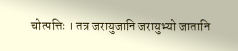चोत्पत्तिः । तत्र जरायुजानि जरायुभ्यो जातानि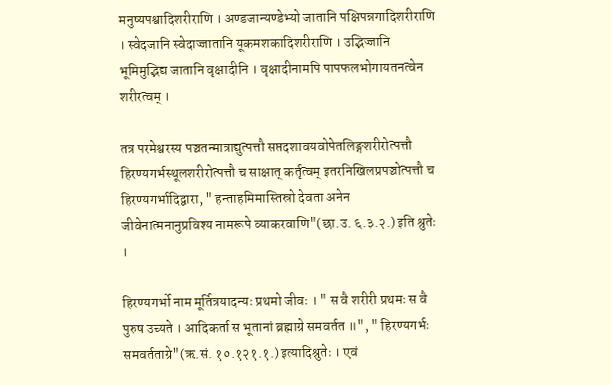मनुष्यपश्वादिशरीराणि । अण्डजान्यण्डेभ्यो जातानि पक्षिपन्नगादिशरीराणि । स्वेदजानि स्वेदाज्जातानि यूकमशकादिशरीराणि । उद्भिज्जानि भूमिमुद्भिद्य जातानि वृक्षादीनि । वृक्षादीनामपि पापफलभोगायतनत्वेन शरीरत्वम् ।

तत्र परमेश्वरस्य पञ्चतन्मात्राद्युत्पत्तौ सप्तदशावयवोपेतलिङ्गशरीरोत्पत्तौ हिरण्यगर्भस्थूलशरीरोत्पत्तौ च साक्षात् कर्तृत्वम् इतरनिखिलप्रपञ्चोत्पत्तौ च हिरण्यगर्भादिद्वारा, " हन्ताहमिमास्तिस्रो देवता अनेन जीवेनात्मनानुप्रविश्य नामरूपे व्याकरवाणि"(छा.उ. ६.३.२.) इति श्रुतेः ।

हिरण्यगर्भो नाम मूर्तित्रयादन्यः प्रथमो जीवः । " स वै शरीरी प्रथमः स वै पुरुष उच्यते । आदिकर्ता स भूतानां ब्रह्माग्रे समवर्तत ॥", " हिरण्यगर्भः समवर्तताग्रे"(ऋ.सं. १०.१२१.१.) इत्यादिश्रुतेः । एवं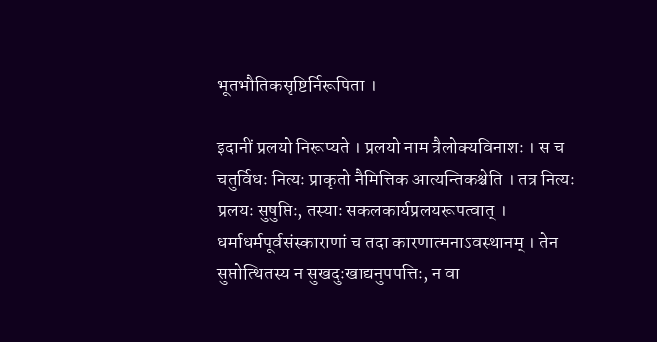भूतभौतिकसृष्टिर्निरूपिता ।

इदानीं प्रलयो निरूप्यते । प्रलयो नाम त्रैलोक्यविनाशः । स च चतुर्विधः नित्यः प्राकृतो नैमित्तिक आत्यन्तिकश्चेति । तत्र नित्यः प्रलयः सुषुप्तिः, तस्याः सकलकार्यप्रलयरूपत्वात् । धर्माधर्मपूर्वसंस्काराणां च तदा कारणात्मनाऽवस्थानम् । तेन सुप्तोत्थितस्य न सुखदुःखाद्यनुपपत्तिः, न वा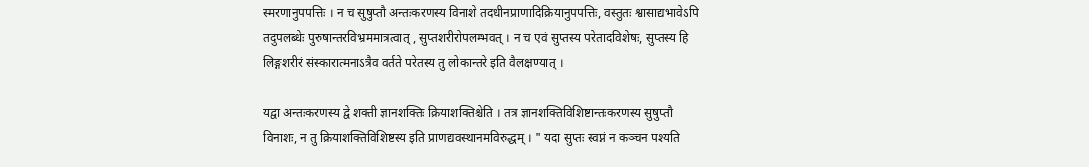स्मरणानुपपत्तिः । न च सुषुप्तौ अन्तःकरणस्य विनाशे तदधीनप्राणादिक्रियानुपपत्तिः, वस्तुतः श्वासाद्यभावेऽपि तदुपलब्धेः पुरुषान्तरविभ्रममात्रत्वात् , सुप्तशरीरोपलम्भवत् । न च एवं सुप्तस्य परेतादविशेषः, सुप्तस्य हि लिङ्गशरीरं संस्कारात्मनाऽत्रैव वर्तते परेतस्य तु लोकान्तरे इति वैलक्षण्यात् ।

यद्वा अन्तःकरणस्य द्वे शक्ती ज्ञानशक्तिः क्रियाशक्तिश्चेति । तत्र ज्ञानशक्तिविशिष्टान्तःकरणस्य सुषुप्तौ विनाशः, न तु क्रियाशक्तिविशिष्टस्य इति प्राणद्यवस्थानमविरुद्धम् । " यदा सुप्तः स्वप्नं न कञ्चन पश्यति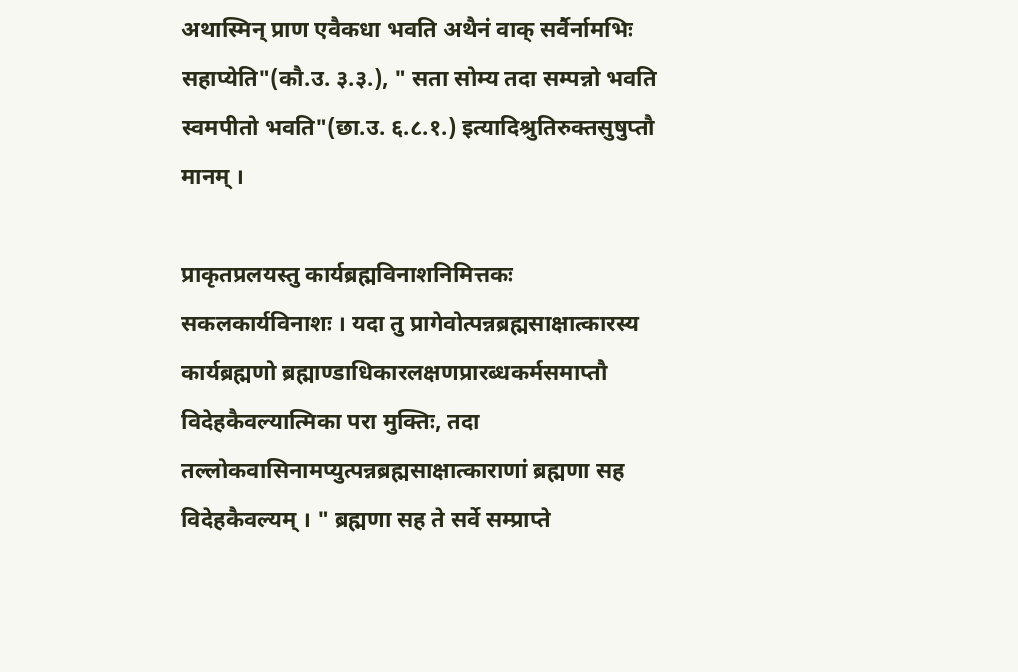अथास्मिन् प्राण एवैकधा भवति अथैनं वाक् सर्वैर्नामभिः सहाप्येति"(कौ.उ. ३.३.), " सता सोम्य तदा सम्पन्नो भवति स्वमपीतो भवति"(छा.उ. ६.८.१.) इत्यादिश्रुतिरुक्तसुषुप्तौ मानम् ।

प्राकृतप्रलयस्तु कार्यब्रह्मविनाशनिमित्तकः सकलकार्यविनाशः । यदा तु प्रागेवोत्पन्नब्रह्मसाक्षात्कारस्य कार्यब्रह्मणो ब्रह्माण्डाधिकारलक्षणप्रारब्धकर्मसमाप्तौ विदेहकैवल्यात्मिका परा मुक्तिः, तदा तल्लोकवासिनामप्युत्पन्नब्रह्मसाक्षात्काराणां ब्रह्मणा सह विदेहकैवल्यम् । " ब्रह्मणा सह ते सर्वे सम्प्राप्ते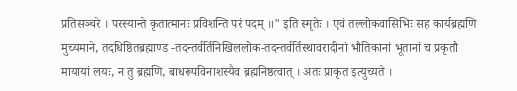प्रतिसञ्चरे । परस्यान्ते कृतात्मानः प्रविशन्ति परं पदम् ॥" इति स्मृतेः । एवं तल्लोकवासिभिः सह कार्यब्रह्मणि मुच्यमाने, तदधिष्ठितब्रह्माण्ड -तदन्तर्वर्तिनिखिललोक-तदन्तर्वर्तिस्थावरादीनां भौतिकानां भूतानां च प्रकृतौ मायायां लयः, न तु ब्रह्मणि, बाधरूपविनाशस्यैव ब्रह्मनिष्ठत्वात् । अतः प्राकृत इत्युच्यते ।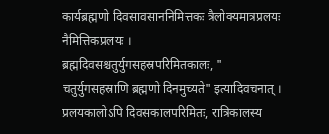कार्यब्रह्मणो दिवसावसाननिमित्तकः त्रैलोक्यमात्रप्रलयः नैमित्तिकप्रलयः । ब्रह्मदिवसश्चतुर्युगसहस्रपरिमितकालः, " चतुर्युगसहस्राणि ब्रह्मणो दिनमुच्यते" इत्यादिवचनात् । प्रलयकालोऽपि दिवसकालपरिमितः, रात्रिकालस्य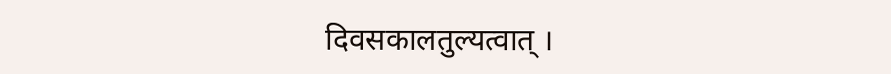दिवसकालतुल्यत्वात् ।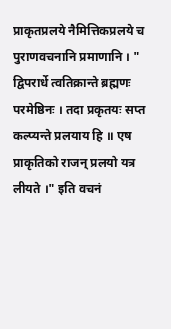प्राकृतप्रलये नैमित्तिकप्रलये च पुराणवचनानि प्रमाणानि । " द्विपरार्धे त्वतिक्रान्ते ब्रह्मणः परमेष्ठिनः । तदा प्रकृतयः सप्त कल्प्यन्ते प्रलयाय हि ॥ एष प्राकृतिको राजन् प्रलयो यत्र लीयते ।" इति वचनं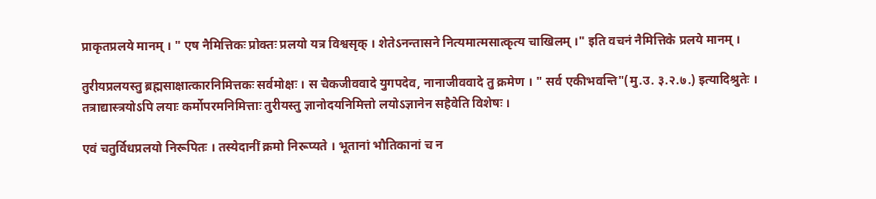प्राकृतप्रलये मानम् । " एष नैमित्तिकः प्रोक्तः प्रलयो यत्र विश्वसृक् । शेतेऽनन्तासने नित्यमात्मसात्कृत्य चाखिलम् ।" इति वचनं नैमित्तिके प्रलये मानम् ।

तुरीयप्रलयस्तु ब्रह्मसाक्षात्कारनिमित्तकः सर्वमोक्षः । स चैकजीववादे युगपदेव, नानाजीववादे तु क्रमेण । " सर्व एकीभवन्ति"(मु.उ. ३.२.७.) इत्यादिश्रुतेः । तत्राद्यास्त्रयोऽपि लयाः कर्मोपरमनिमित्ताः तुरीयस्तु ज्ञानोदयनिमित्तो लयोऽज्ञानेन सहैवेति विशेषः ।

एवं चतुर्विधप्रलयो निरूपितः । तस्येदानीं क्रमो निरूप्यते । भूतानां भौतिकानां च न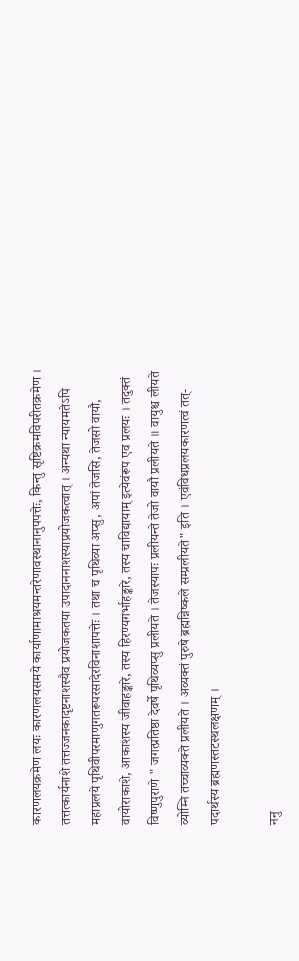कारणलयक्रमेण लयः कारणलयसमये कार्याणामाश्रयमन्तरेणावस्थानानुपपत्तेः, किन्तु सृष्टिक्रमविपरीतक्रमेण । तत्तत्कार्यनाशे तत्तज्जनकादृष्टनाशस्यैव प्रयोजकतया उपादाननाशस्याप्रयोजकत्वात् । अन्यथा न्यायमतेऽपि महाप्रलये पृथिवीपरमाणुगतरूपरसादेरविनाशापत्तेः । तथा च पृथिव्या अप्सु, अपां तेजसि, तेजसो वायौ, वायोराकाशे, आकाशस्य जीवाहङ्कारे, तस्य हिरण्यगर्भाहङ्कारे, तस्य चाविद्यायाम् इत्येवंरूप एव प्रलयः । तदुक्तं विष्णुपुराणे " जगत्प्रतिष्ठा देवर्षे पृथिव्यप्सु प्रलीयते । तेजस्यापः प्रलीयन्ते तेजो वायौ प्रलीयते ॥ वायुश्च लीयते व्योम्नि तच्चाव्यक्ते प्रलीयते । अव्यक्तं पुरुषे ब्रह्मन्निष्कले सम्प्रलीयते" इति । एवंविधप्रलयकारणत्वं तत्-पदार्थस्य ब्रह्मणस्तटस्थलक्षणम् ।

ननु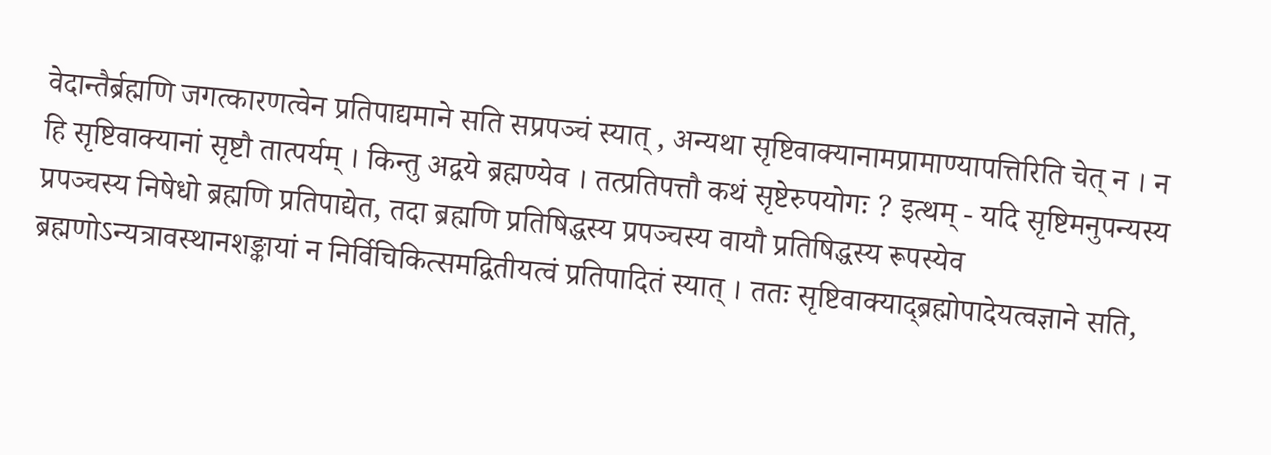वेदान्तैर्ब्रह्मणि जगत्कारणत्वेन प्रतिपाद्यमाने सति सप्रपञ्चं स्यात् , अन्यथा सृष्टिवाक्यानामप्रामाण्यापत्तिरिति चेत् न । न हि सृष्टिवाक्यानां सृष्टौ तात्पर्यम् । किन्तु अद्वये ब्रह्मण्येव । तत्प्रतिपत्तौ कथं सृष्टेरुपयोगः ? इत्थम् - यदि सृष्टिमनुपन्यस्य प्रपञ्चस्य निषेधो ब्रह्मणि प्रतिपाद्येत, तदा ब्रह्मणि प्रतिषिद्धस्य प्रपञ्चस्य वायौ प्रतिषिद्धस्य रूपस्येव ब्रह्मणोऽन्यत्रावस्थानशङ्कायां न निर्विचिकित्समद्वितीयत्वं प्रतिपादितं स्यात् । ततः सृष्टिवाक्याद्ब्रह्मोपादेयत्वज्ञाने सति,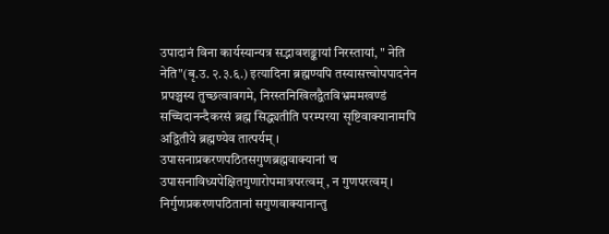उपादानं विना कार्यस्यान्यत्र सद्भावशङ्कायां निरस्तायां, " नेति नेति"(बृ.उ. २.३.६.) इत्यादिना ब्रह्मण्यपि तस्यासत्त्वोपपादनेन प्रपञ्चस्य तुच्छत्वावगमे, निरस्तनिखिलद्वैतविभ्रममखण्डं सच्चिदानन्दैकरसं ब्रह्म सिद्ध्यतीति परम्परया सृष्टिवाक्यानामपि अद्वितीये ब्रह्मण्येव तात्पर्यम् । उपासनाप्रकरणपठितसगुणब्रह्मवाक्यानां च उपासनाविध्यपेक्षितगुणारोपमात्रपरत्वम् , न गुणपरत्वम् । निर्गुणप्रकरणपठितानां सगुणवाक्यानान्तु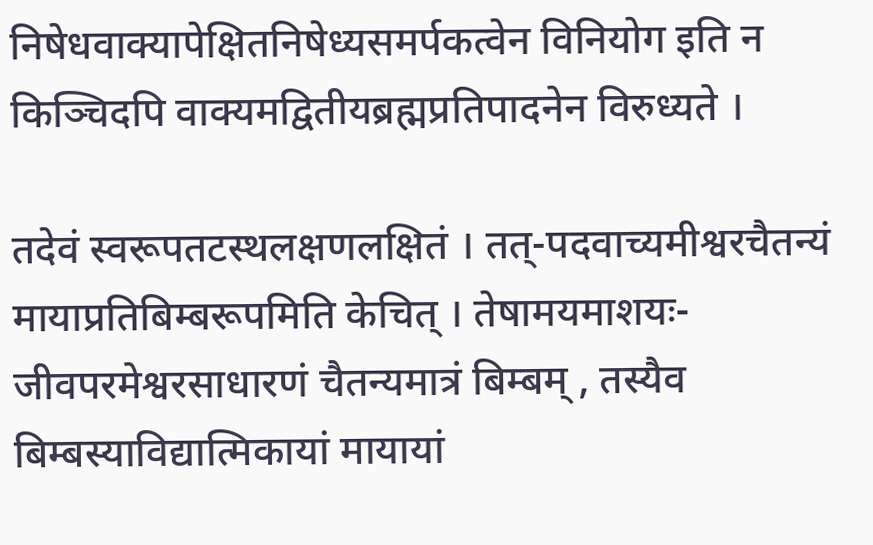निषेधवाक्यापेक्षितनिषेध्यसमर्पकत्वेन विनियोग इति न किञ्चिदपि वाक्यमद्वितीयब्रह्मप्रतिपादनेन विरुध्यते ।

तदेवं स्वरूपतटस्थलक्षणलक्षितं । तत्-पदवाच्यमीश्वरचैतन्यं मायाप्रतिबिम्बरूपमिति केचित् । तेषामयमाशयः- जीवपरमेश्वरसाधारणं चैतन्यमात्रं बिम्बम् , तस्यैव बिम्बस्याविद्यात्मिकायां मायायां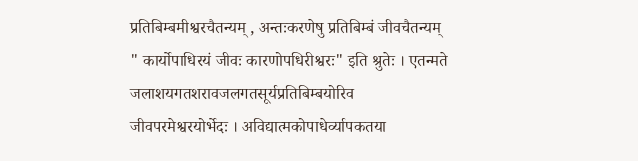प्रतिबिम्बमीश्वरचैतन्यम् , अन्तःकरणेषु प्रतिबिम्बं जीवचैतन्यम् " कार्योपाधिरयं जीवः कारणोपधिरीश्वरः" इति श्रुतेः । एतन्मते जलाशयगतशरावजलगतसूर्यप्रतिबिम्बयोरिव जीवपरमेश्वरयोर्भेदः । अविद्यात्मकोपाधेर्व्यापकतया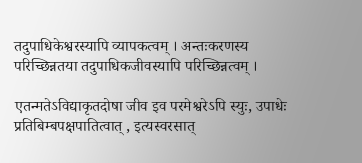तदुपाधिकेश्वरस्यापि व्यापकत्वम् । अन्तःकरणस्य परिच्छिन्नतया तदुपाधिकजीवस्यापि परिच्छिन्नत्वम् ।

एतन्मतेऽविद्याकृतदोषा जीव इव परमेश्वरेऽपि स्युः, उपाधेः प्रतिबिम्बपक्षपातित्वात् , इत्यस्वरसात्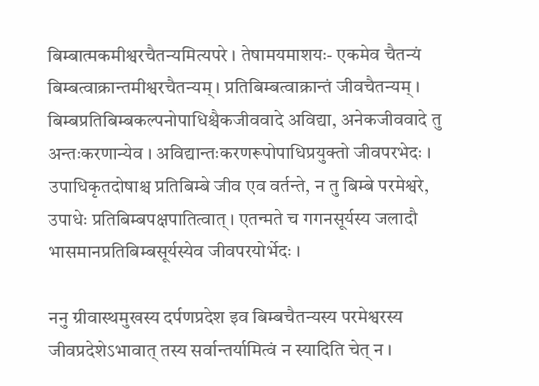बिम्बात्मकमीश्वरचैतन्यमित्यपरे । तेषामयमाशयः- एकमेव चैतन्यं बिम्बत्वाक्रान्तमीश्वरचैतन्यम् । प्रतिबिम्बत्वाक्रान्तं जीवचैतन्यम् । बिम्बप्रतिबिम्बकल्पनोपाधिश्चैकजीववादे अविद्या, अनेकजीववादे तु अन्तःकरणान्येव । अविद्यान्तःकरणरूपोपाधिप्रयुक्तो जीवपरभेदः । उपाधिकृतदोषाश्च प्रतिबिम्बे जीव एव वर्तन्ते, न तु बिम्बे परमेश्वरे, उपाधेः प्रतिबिम्बपक्षपातित्वात् । एतन्मते च गगनसूर्यस्य जलादौ भासमानप्रतिबिम्बसूर्यस्येव जीवपरयोर्भेदः ।

ननु ग्रीवास्थमुखस्य दर्पणप्रदेश इव बिम्बचैतन्यस्य परमेश्वरस्य जीवप्रदेशेऽभावात् तस्य सर्वान्तर्यामित्वं न स्यादिति चेत् न ।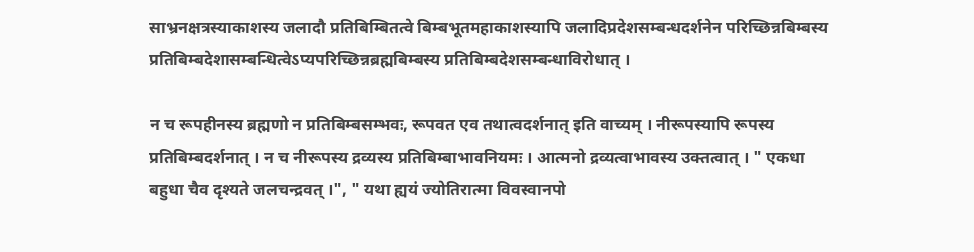साभ्रनक्षत्रस्याकाशस्य जलादौ प्रतिबिम्बितत्वे बिम्बभूतमहाकाशस्यापि जलादिप्रदेशसम्बन्धदर्शनेन परिच्छिन्नबिम्बस्य प्रतिबिम्बदेशासम्बन्धित्वेऽप्यपरिच्छिन्नब्रह्मबिम्बस्य प्रतिबिम्बदेशसम्बन्धाविरोधात् ।

न च रूपहीनस्य ब्रह्मणो न प्रतिबिम्बसम्भवः, रूपवत एव तथात्वदर्शनात् इति वाच्यम् । नीरूपस्यापि रूपस्य प्रतिबिम्बदर्शनात् । न च नीरूपस्य द्रव्यस्य प्रतिबिम्बाभावनियमः । आत्मनो द्रव्यत्वाभावस्य उक्तत्वात् । " एकधा बहुधा चैव दृश्यते जलचन्द्रवत् ।", " यथा ह्ययं ज्योतिरात्मा विवस्वानपो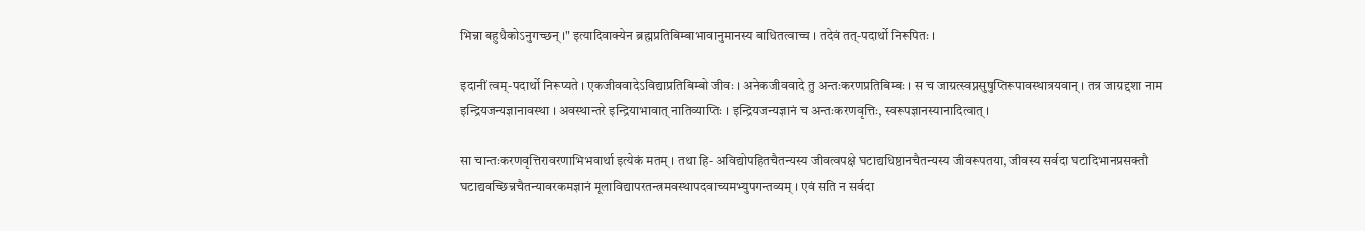भिन्ना बहुधैकोऽनुगच्छन् ।" इत्यादिवाक्येन ब्रह्मप्रतिबिम्बाभावानुमानस्य बाधितत्वाच्च । तदेवं तत्-पदार्थो निरूपितः ।

इदानीं त्वम्-पदार्थो निरूप्यते । एकजीववादेऽविद्याप्रतिबिम्बो जीवः । अनेकजीववादे तु अन्तःकरणप्रतिबिम्बः । स च जाग्रत्स्वप्नसुषुप्तिरूपावस्थात्रयवान् । तत्र जाग्रद्दशा नाम इन्द्रियजन्यज्ञानावस्था । अवस्थान्तरे इन्द्रियाभावात् नातिव्याप्तिः । इन्द्रियजन्यज्ञानं च अन्तःकरणवृत्तिः, स्वरूपज्ञानस्यानादित्वात् ।

सा चान्तःकरणवृत्तिरावरणाभिभवार्था इत्येकं मतम् । तथा हि- अविद्योपहितचैतन्यस्य जीवत्वपक्षे घटाद्यधिष्ठानचैतन्यस्य जीवरूपतया, जीवस्य सर्वदा घटादिभानप्रसक्तौ घटाद्यवच्छिन्नचैतन्यावरकमज्ञानं मूलाविद्यापरतन्त्रमवस्थापदवाच्यमभ्युपगन्तव्यम् । एवं सति न सर्वदा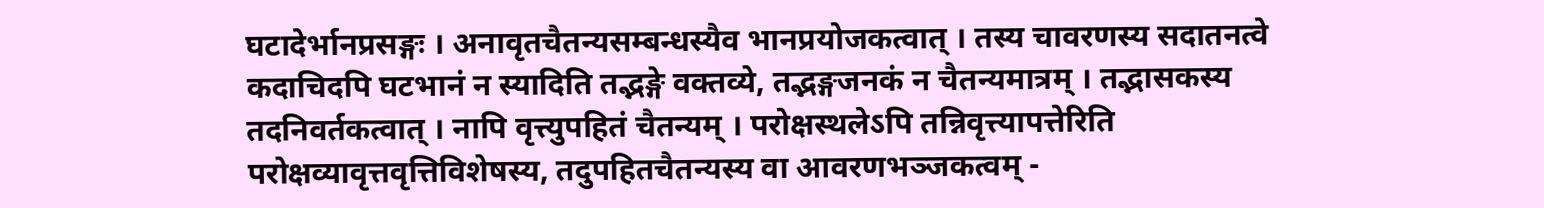घटादेर्भानप्रसङ्गः । अनावृतचैतन्यसम्बन्धस्यैव भानप्रयोजकत्वात् । तस्य चावरणस्य सदातनत्वे कदाचिदपि घटभानं न स्यादिति तद्भङ्गे वक्तव्ये, तद्भङ्गजनकं न चैतन्यमात्रम् । तद्भासकस्य तदनिवर्तकत्वात् । नापि वृत्त्युपहितं चैतन्यम् । परोक्षस्थलेऽपि तन्निवृत्त्यापत्तेरिति परोक्षव्यावृत्तवृत्तिविशेषस्य, तदुपहितचैतन्यस्य वा आवरणभञ्जकत्वम् -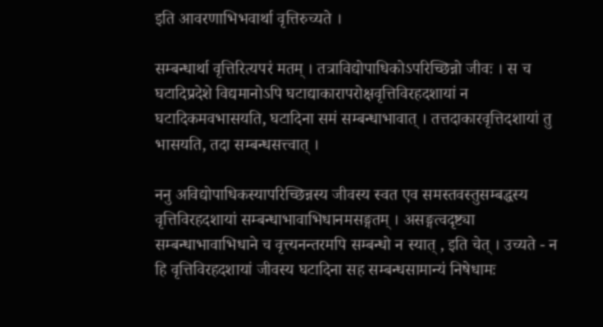इति आवरणाभिभवार्था वृत्तिरुच्यते ।

सम्बन्धार्था वृत्तिरित्यपरं मतम् । तत्राविद्योपाधिकोऽपरिच्छिन्नो जीवः । स च घटादिप्रदेशे विद्यमानोऽपि घटाद्याकारापरोक्षवृत्तिविरहदशायां न घटादिकमवभासयति, घटादिना समं सम्बन्धाभावात् । तत्तदाकारवृत्तिदशायां तु भासयति, तदा सम्बन्धसत्त्वात् ।

ननु अविद्योपाधिकस्यापरिच्छिन्नस्य जीवस्य स्वत एव समस्तवस्तुसम्बद्धस्य वृत्तिविरहदशायां सम्बन्धाभावाभिधानमसङ्गतम् । असङ्गत्वदृष्ट्या सम्बन्धाभावाभिधाने च वृत्त्यनन्तरमपि सम्बन्धो न स्यात् , इति चेत् । उच्यते - न हि वृत्तिविरहदशायां जीवस्य घटादिना सह सम्बन्धसामान्यं निषेधामः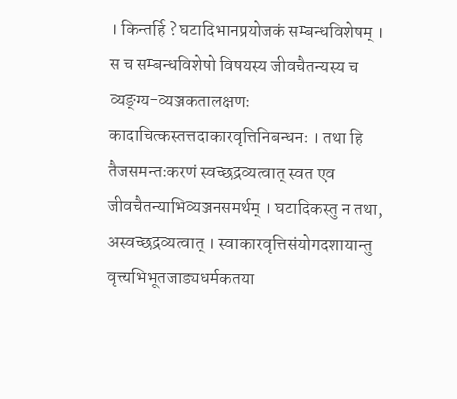। किन्तर्हि ? घटादिभानप्रयोजकं सम्बन्धविशेषम् । स च सम्बन्धविशेषो विषयस्य जीवचैतन्यस्य च व्यङ्ग्य-व्यञ्जकतालक्षणः कादाचित्कस्तत्तदाकारवृत्तिनिबन्धनः । तथा हि तैजसमन्तःकरणं स्वच्छद्रव्यत्वात् स्वत एव जीवचैतन्याभिव्यञ्जनसमर्थम् । घटादिकस्तु न तथा, अस्वच्छद्रव्यत्वात् । स्वाकारवृत्तिसंयोगदशायान्तु वृत्त्यभिभूतजाड्यधर्मकतया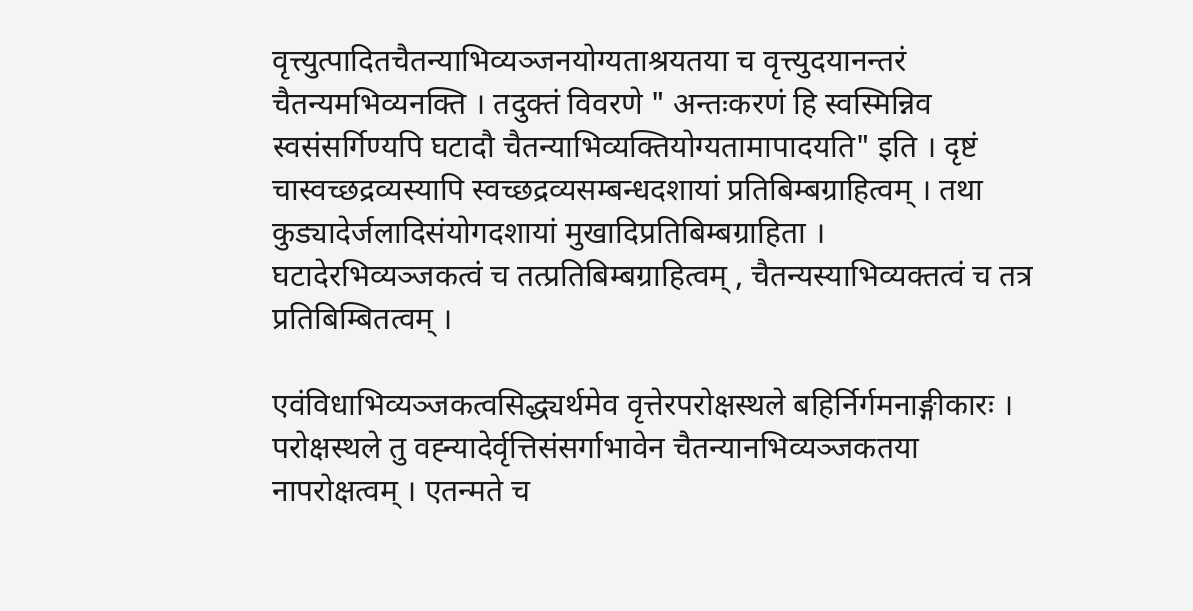वृत्त्युत्पादितचैतन्याभिव्यञ्जनयोग्यताश्रयतया च वृत्त्युदयानन्तरं चैतन्यमभिव्यनक्ति । तदुक्तं विवरणे " अन्तःकरणं हि स्वस्मिन्निव स्वसंसर्गिण्यपि घटादौ चैतन्याभिव्यक्तियोग्यतामापादयति" इति । दृष्टं चास्वच्छद्रव्यस्यापि स्वच्छद्रव्यसम्बन्धदशायां प्रतिबिम्बग्राहित्वम् । तथा कुड्यादेर्जलादिसंयोगदशायां मुखादिप्रतिबिम्बग्राहिता । घटादेरभिव्यञ्जकत्वं च तत्प्रतिबिम्बग्राहित्वम् , चैतन्यस्याभिव्यक्तत्वं च तत्र प्रतिबिम्बितत्वम् ।

एवंविधाभिव्यञ्जकत्वसिद्ध्यर्थमेव वृत्तेरपरोक्षस्थले बहिर्निर्गमनाङ्गीकारः । परोक्षस्थले तु वह्न्यादेर्वृत्तिसंसर्गाभावेन चैतन्यानभिव्यञ्जकतया नापरोक्षत्वम् । एतन्मते च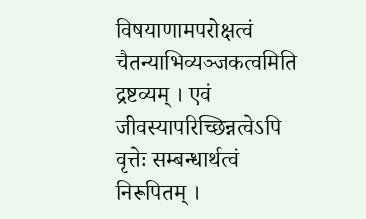विषयाणामपरोक्षत्वं चैतन्याभिव्यञ्जकत्वमिति द्रष्टव्यम् । एवं जीवस्यापरिच्छिन्नत्वेऽपि वृत्तेः सम्बन्धार्थत्वं निरूपितम् ।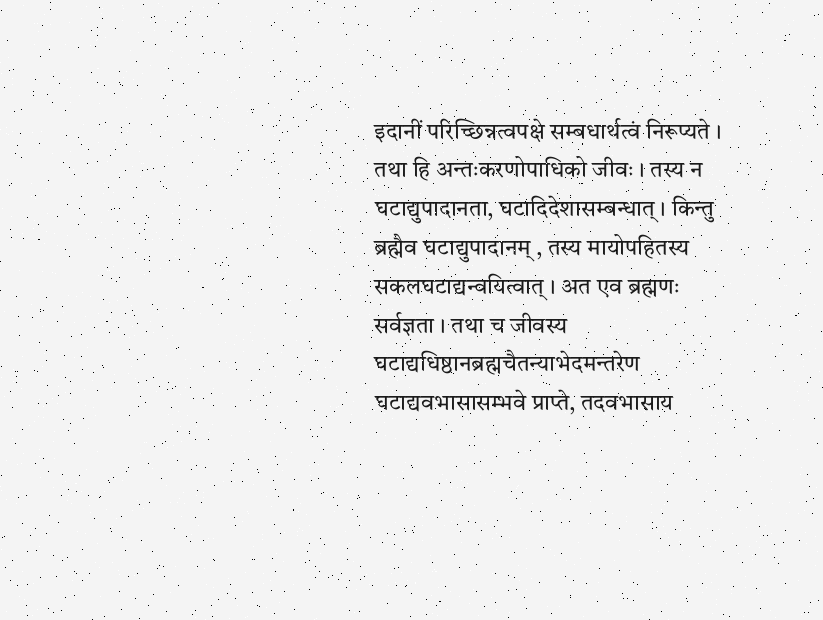इदानीं परिच्छिन्नत्वपक्षे सम्बधार्थत्वं निरूप्यते । तथा हि अन्तःकरणोपाधिको जीवः । तस्य न घटाद्युपादानता, घटादिदेशासम्बन्धात् । किन्तु ब्रह्मैव घटाद्युपादानम् , तस्य मायोपहितस्य सकलघटाद्यन्वयित्वात् । अत एव ब्रह्मणः सर्वज्ञता । तथा च जीवस्य घटाद्यधिष्ठानब्रह्मचैतन्याभेदमन्तरेण घटाद्यवभासासम्भवे प्राप्ते, तदवभासाय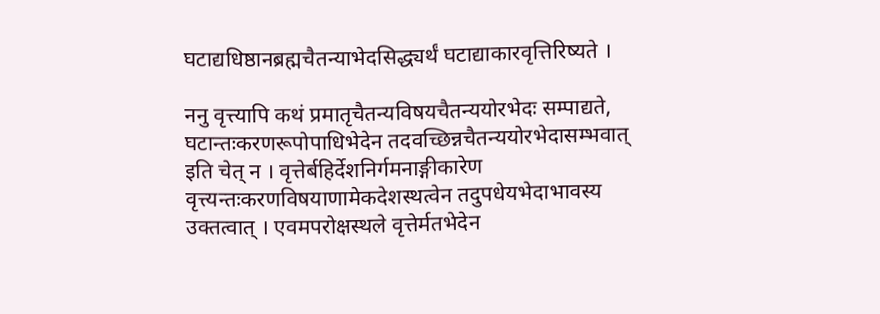घटाद्यधिष्ठानब्रह्मचैतन्याभेदसिद्ध्यर्थं घटाद्याकारवृत्तिरिष्यते ।

ननु वृत्त्यापि कथं प्रमातृचैतन्यविषयचैतन्ययोरभेदः सम्पाद्यते, घटान्तःकरणरूपोपाधिभेदेन तदवच्छिन्नचैतन्ययोरभेदासम्भवात् इति चेत् न । वृत्तेर्बहिर्देशनिर्गमनाङ्गीकारेण वृत्त्यन्तःकरणविषयाणामेकदेशस्थत्वेन तदुपधेयभेदाभावस्य उक्तत्वात् । एवमपरोक्षस्थले वृत्तेर्मतभेदेन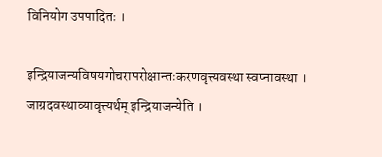विनियोग उपपादितः ।

इन्द्रियाजन्यविषयगोचरापरोक्षान्तःकरणवृत्त्यवस्था स्वप्नावस्था । जाग्रदवस्थाव्यावृत्त्यर्थम् इन्द्रियाजन्येति ।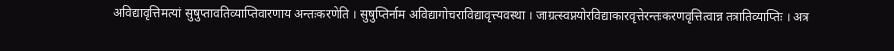अविद्यावृत्तिमत्यां सुषुप्तावतिव्याप्तिवारणाय अन्तःकरणेति । सुषुप्तिर्नाम अविद्यागोचराविद्यावृत्त्यवस्था । जाग्रत्स्वप्नयोरविद्याकारवृत्तेरन्तःकरणवृत्तित्वान्न तत्रातिव्याप्तिः । अत्र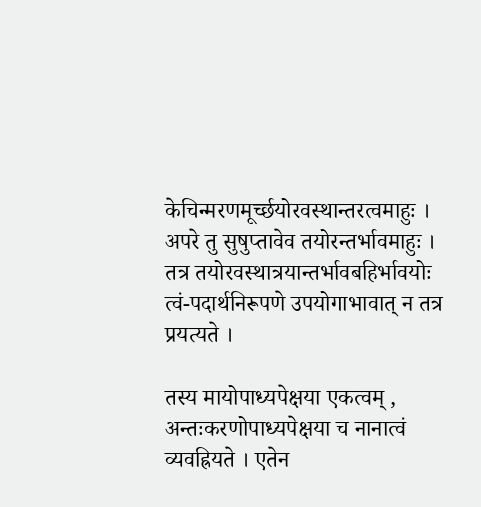केचिन्मरणमूर्च्छयोरवस्थान्तरत्वमाहुः । अपरे तु सुषुप्तावेव तयोरन्तर्भावमाहुः । तत्र तयोरवस्थात्रयान्तर्भावबहिर्भावयोः त्वं-पदार्थनिरूपणे उपयोगाभावात् न तत्र प्रयत्यते ।

तस्य मायोपाध्यपेक्षया एकत्वम् , अन्तःकरणोपाध्यपेक्षया च नानात्वं व्यवह्रियते । एतेन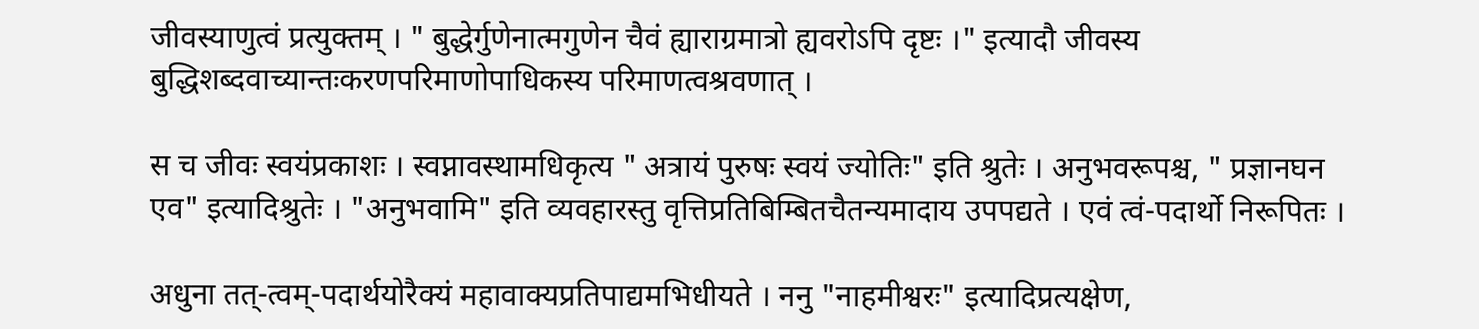जीवस्याणुत्वं प्रत्युक्तम् । " बुद्धेर्गुणेनात्मगुणेन चैवं ह्याराग्रमात्रो ह्यवरोऽपि दृष्टः ।" इत्यादौ जीवस्य बुद्धिशब्दवाच्यान्तःकरणपरिमाणोपाधिकस्य परिमाणत्वश्रवणात् ।

स च जीवः स्वयंप्रकाशः । स्वप्नावस्थामधिकृत्य " अत्रायं पुरुषः स्वयं ज्योतिः" इति श्रुतेः । अनुभवरूपश्च, " प्रज्ञानघन एव" इत्यादिश्रुतेः । "अनुभवामि" इति व्यवहारस्तु वृत्तिप्रतिबिम्बितचैतन्यमादाय उपपद्यते । एवं त्वं-पदार्थो निरूपितः ।

अधुना तत्-त्वम्-पदार्थयोरैक्यं महावाक्यप्रतिपाद्यमभिधीयते । ननु "नाहमीश्वरः" इत्यादिप्रत्यक्षेण,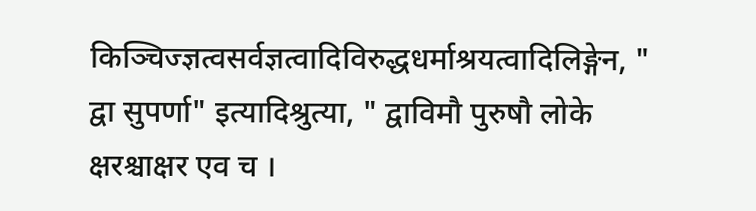किञ्चिज्ज्ञत्वसर्वज्ञत्वादिविरुद्धधर्माश्रयत्वादिलिङ्गेन, " द्वा सुपर्णा" इत्यादिश्रुत्या, " द्वाविमौ पुरुषौ लोके क्षरश्चाक्षर एव च ।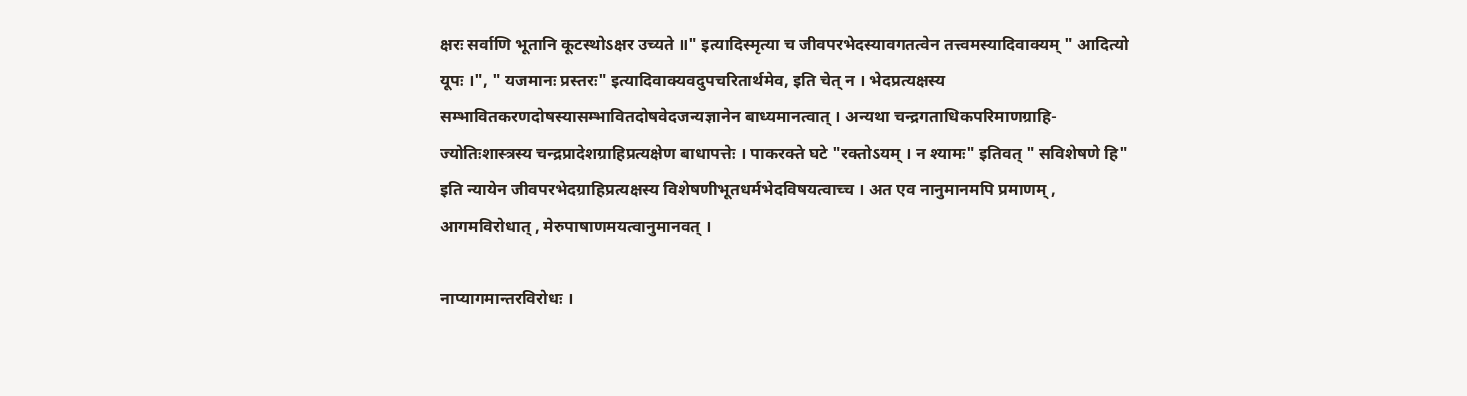क्षरः सर्वाणि भूतानि कूटस्थोऽक्षर उच्यते ॥" इत्यादिस्मृत्या च जीवपरभेदस्यावगतत्वेन तत्त्वमस्यादिवाक्यम् " आदित्यो यूपः ।", " यजमानः प्रस्तरः" इत्यादिवाक्यवदुपचरितार्थमेव, इति चेत् न । भेदप्रत्यक्षस्य सम्भावितकरणदोषस्यासम्भावितदोषवेदजन्यज्ञानेन बाध्यमानत्वात् । अन्यथा चन्द्रगताधिकपरिमाणग्राहि-ज्योतिःशास्त्रस्य चन्द्रप्रादेशग्राहिप्रत्यक्षेण बाधापत्तेः । पाकरक्ते घटे "रक्तोऽयम् । न श्यामः" इतिवत् " सविशेषणे हि" इति न्यायेन जीवपरभेदग्राहिप्रत्यक्षस्य विशेषणीभूतधर्मभेदविषयत्वाच्च । अत एव नानुमानमपि प्रमाणम् , आगमविरोधात् , मेरुपाषाणमयत्वानुमानवत् ।

नाप्यागमान्तरविरोधः ।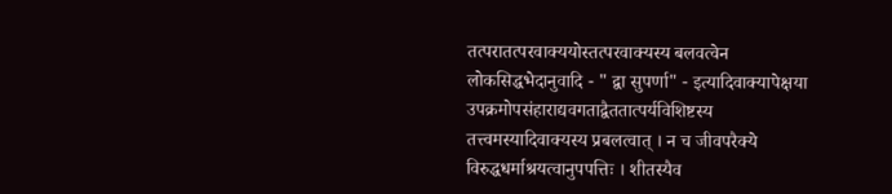तत्परातत्परवाक्ययोस्तत्परवाक्यस्य बलवत्वेन लोकसिद्धभेदानुवादि - " द्वा सुपर्णा" - इत्यादिवाक्यापेक्षया उपक्रमोपसंहाराद्यवगताद्वैततात्पर्यविशिष्टस्य तत्त्वमस्यादिवाक्यस्य प्रबलत्वात् । न च जीवपरैक्ये विरुद्धधर्माश्रयत्वानुपपत्तिः । शीतस्यैव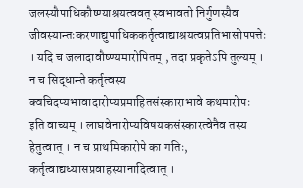जलस्यौपाधिकौष्ण्याश्रयत्ववत् स्वभावतो निर्गुणस्यैव जीवस्यान्तःकरणाद्युपाधिककर्तृत्वाद्याश्रयत्वप्रतिभासोपपत्तेः । यदि च जलादावौष्ण्यमारोपितम् , तदा प्रकृतेऽपि तुल्यम् । न च सिद्धान्ते कर्तृत्वस्य क्वचिदप्यभावादारोप्यप्रमाहितसंस्काराभावे कथमारोपः इति वाच्यम् । लाघवेनारोप्यविषयकसंस्कारत्वेनैव तस्य हेतुत्वात् । न च प्राथमिकारोपे का गतिः, कर्तृत्वाद्यध्यासप्रवाहस्यानादित्वात् ।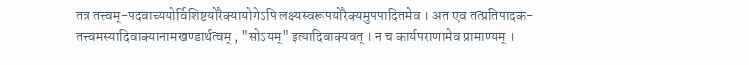तत्र तत्त्वम्-पदवाच्ययोर्विशिष्टयोरैक्यायोगेऽपि लक्ष्यस्वरूपयोरैक्यमुपपादितमेव । अत एव तत्प्रतिपादक-तत्त्वमस्यादिवाक्यानामखण्डार्थत्वम् , "सोऽयम्" इत्यादिवाक्यवत् । न च कार्यपराणामेव प्रामाण्यम् ।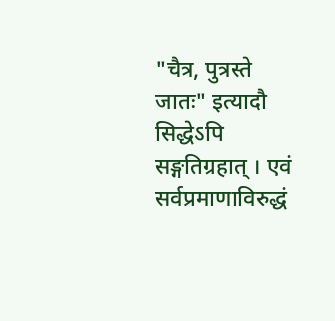"चैत्र, पुत्रस्ते जातः" इत्यादौ सिद्धेऽपि सङ्गतिग्रहात् । एवं सर्वप्रमाणाविरुद्धं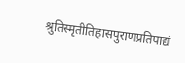श्रुतिस्मृतीतिहासपुराणप्रतिपाद्यं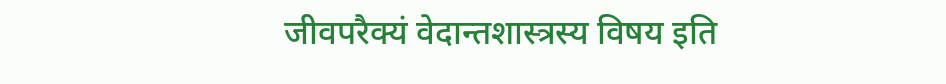जीवपरैक्यं वेदान्तशास्त्रस्य विषय इति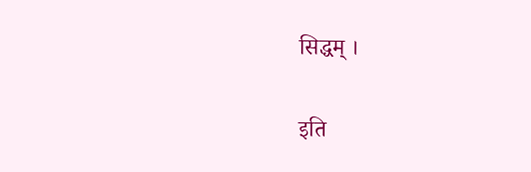सिद्धम् ।

इति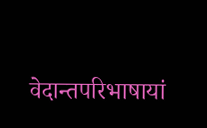वेदान्तपरिभाषायां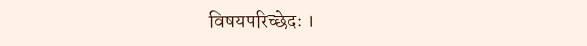विषयपरिच्छेदः ।